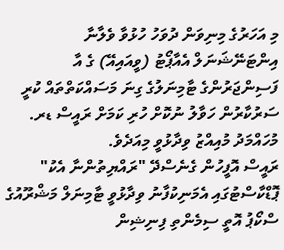މި އަހަރުގެ މިނިވަން ދުވަހު ހުޅުވާ ވެލާނާ އިންޓަނޭޝަނަލް އެއާޕޯޓު (ވީއައިއޭ) ގެ އާ ފަސިންޖަރުންގެ ޓާމިނަލުގެ ގިނަ މަސައްކަތްތައް ކުރީ ސަރުކާރުން ހަވާލު ނުކޮށް ހުރި ކަމަށް ރައީސް ޑރ. މުހައްމަދު މުއިއްޒު ވިދާޅުވީ މިއަދެވެ.
ރައީސް އޮފީހުން ގެނެސްދޭ "ރައްޔިތުންނާ އެކު" ޕޮޑްކާސްޓުގައި އެމަނިކުފާނު ވިދާޅުވީ ޓާމިނަލް މަޝްރޫއުގެ ސްކޯޕު އޮތީ ސިމެންތި ފިނިޝިން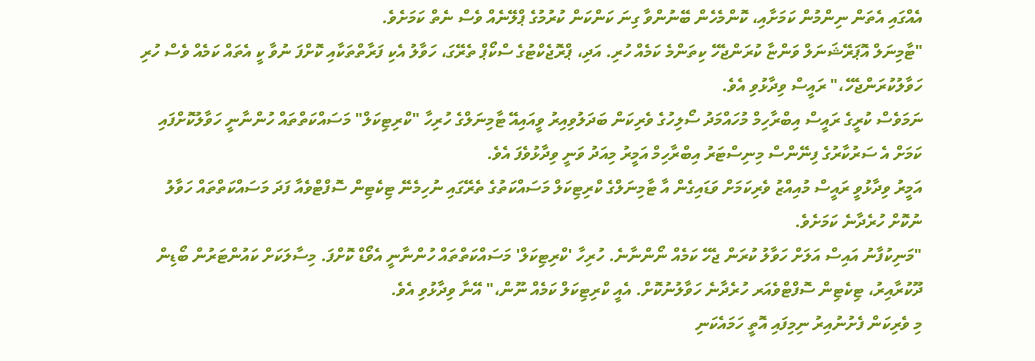އެއްގައި އެތަން ނިންމުން ކަމަށާއި، ކޮންމެހެން ބޭނުންވާ ގިނަ ކަންކަން ކުރުމުގެ ޕްލޭނެއް ވެސް ނެތް ކަމަށެވެ.
"ޓާމިނަލް އޮޕަރޭޝަނަލް ވަންޏާ ކުރަންޖެހޭ ކިތަންމެ ކަމެއް ހުރި. އަދި، ޕްރޮޖެކްޓުގެ ސްކޯޕް ތެރޭގަ، ހަވާލު އެކި ފަރާތްތަކާއި ކޮށްފަ ނުވާ ކީ އެތައް ކަމެއް ވެސް ހުރި ހަވާލުކުރަންޖެހޭ،" ރައީސް ވިދާޅުވި އެވެ.
ނަމަވެސް ކުރީގެ ރައީސް އިބްރާހިމް މުހައްމަދު ސޯލިހުގެ ވެރިކަން ބަދަލުވިއިރު ވީއައިއޭ ޓާމިނަލްގެ ހުރިހާ "ކްރިޓިކަލް" މަސައްކަތްތައް ހުންނާނީ ހަވާލުކޮށްފައި ކަމަށް އެ ސަރުކާރުގެ ފިނޭންސް މިނިސްޓަރު އިބްރާހިމް އަމީރު މިއަދު ވަނީ ވިދާޅުވެފަ އެވެ.
އަމީރު ވިދާޅުވީ ރައީސް މުއިއްޒު ވެރިކަމަށް ވަޑައިގެން އާ ޓާމިނަލްގެ ކްރިޓިކަލް މަސައްކަތުގެ ތެރޭގައި ނުހިމެނޭ ޓިކެޓިން ސޮފްޓްވެއާ ފަދަ މަސައްކަތްތައް ހަވާލު ނުކޮށް ހުރެދާނެ ކަމަށެވެ.
"މަނިކުފާނު އައިސް އަލަށް ހަވާލު ކުރަން ޖެހޭ ކަމެއް ނޯންނާނެ. ހުރިހާ 'ކްރިޓިކަލް' މަސައްކަތްތައް ހުންނާނީ އެވޯޑް ކޮށްފަ. މިސާލަކަށް ކައުންޓަރުން ބޯޑިން ދޫކުރާއިރު، ޓިކެޓިން ސޮފްޓްވެއަރ ހުރެދާނެ ހަވާލުނުކޮށް. އެއީ ކްރިޓިކަލް ކަމެއް ނޫން،" އޭނާ ވިދާޅުވި އެވެ.
މި ވެރިކަން ފެށުނުއިރު ނިމިފައި އޮތީ ހަމައެކަނި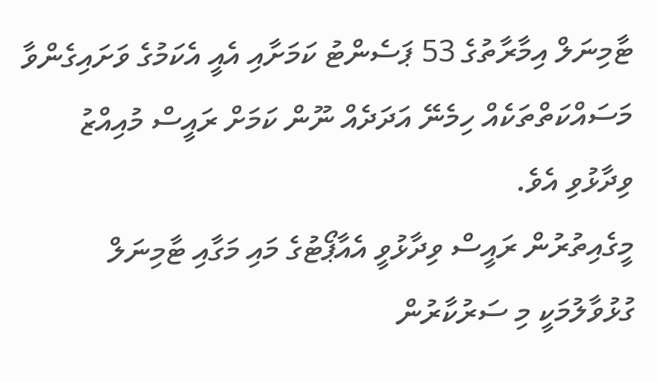ޓާމިނަލް އިމާރާތުގެ 53 ޕަސެންޓު ކަމަށާއި އެއީ އެކަމުގެ ވަށައިގެންވާ މަސައްކަތްތަކެއް ހިމެނޭ އަދަދެއް ނޫން ކަމަށް ރައީސް މުއިއްޒު ވިދާޅުވި އެވެ.
މީގެއިތުރުން ރައީސް ވިދާޅުވީ އެއާޕޯޓުގެ މައި މަގާއި ޓާމިނަލް ގުޅުވާލުމަކީ މި ސަރުކާރުން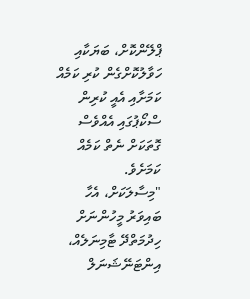ޕްލޭންކޮށް، ބަޔަކާއި ހަވާލުކޮށްގެން ކުރި ކަމެއް ކަމަށާއި އެއީ ކުރިން ސްކޯޕުގައި އެއްވެސް ގޮތަކަށް ނެތް ކަމެއް ކަމަށެވެ.
"މިސާލަކަށް، އެހާ ބައިވަރު މީހުންނަށް ހިދުމަތްދޭ ޓާމިނަލެއް، އިންޓަނޭޝަނަލް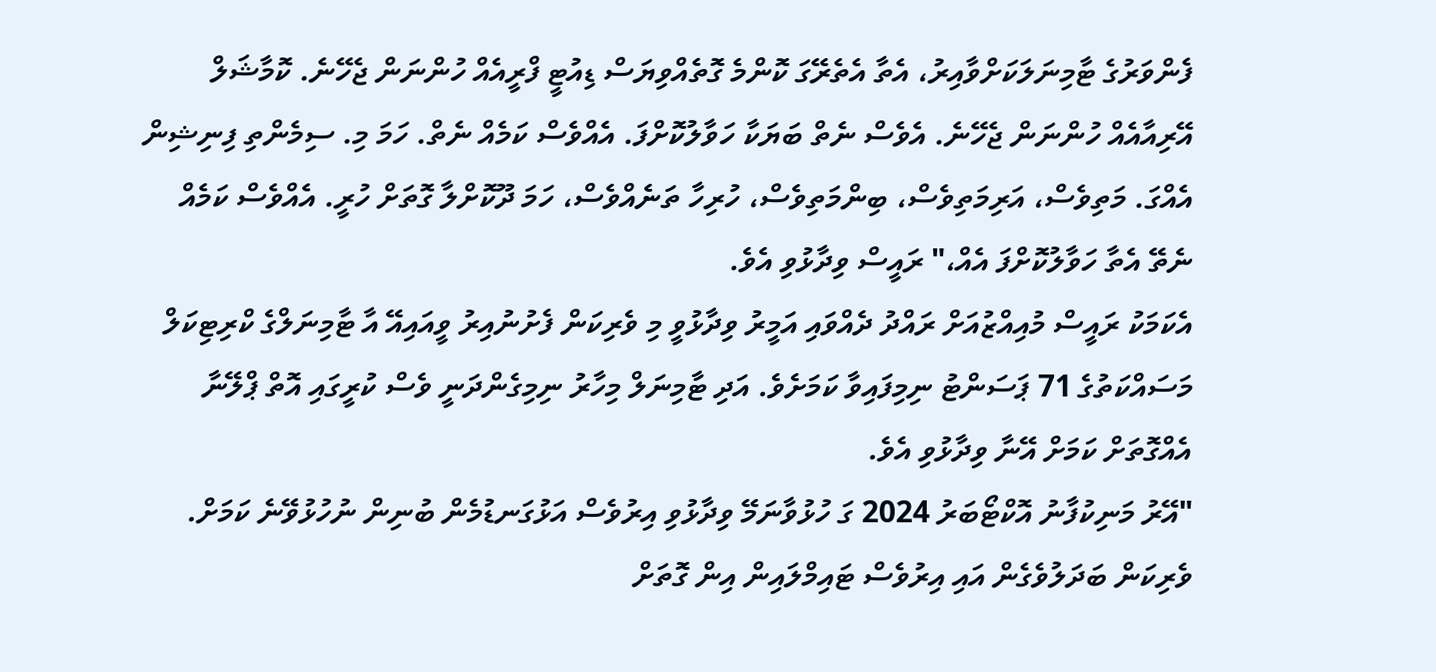ފެންވަރުގެ ޓާމިނަލަކަށްވާއިރު، އެތާ އެތެރޭގަ ކޮންމެ ގޮތެއްވިޔަސް ޑިއުޓީ ފްރީއެއް ހުންނަން ޖެހޭނެ. ކޮމާޝަލް އޭރިއާއެއް ހުންނަން ޖެހޭނެ. އެވެސް ނެތް ބަޔަކާ ހަވާލުކޮށްފަ. އެއްވެސް ކަމެއް ނެތް. ހަމަ މި. ސިމެންތި ފިނިޝިން އެއްގަ. މަތިވެސް، އަރިމަތިވެސް، ބިންމަތިވެސް، ހުރިހާ ތަނެއްވެސް، ހަމަ ދޫކޮށްލާ ގޮތަށް ހުރީ. އެއްވެސް ކަމެއް ނެތޭ އެތާ ހަވާލުކޮށްފަ އެއް،" ރައީސް ވިދާޅުވި އެވެ.
އެކަމަކު ރައީސް މުއިއްޒުއަށް ރައްދު ދެއްވައި އަމީރު ވިދާޅުވީ މި ވެރިކަން ފެށުނުއިރު ވީއައިއޭ އާ ޓާމިނަލްގެ ކްރިޓިކަލް މަސައްކަތުގެ 71 ޕަސަންޓު ނިމިފައިވާ ކަމަށެވެ. އަދި ޓާމިނަލް މިހާރު ނިމިގެންދަނީ ވެސް ކުރީގައި އޮތް ޕްލޭނާ އެއްގޮތަށް ކަމަށް އޭނާ ވިދާޅުވި އެވެ.
"އޭރު މަނިކުފާނު އޮކްޓޯބަރު 2024 ގަ ހުޅުވާނަމޭ ވިދާޅުވި އިރުވެސް އަޅުގަނޑުމެން ބުނިން ނުހުޅުވޭނެ ކަމަށް. ވެރިކަން ބަދަލުވެގެން އައި އިރުވެސް ޓައިމްލައިން އިން ގޮތަށް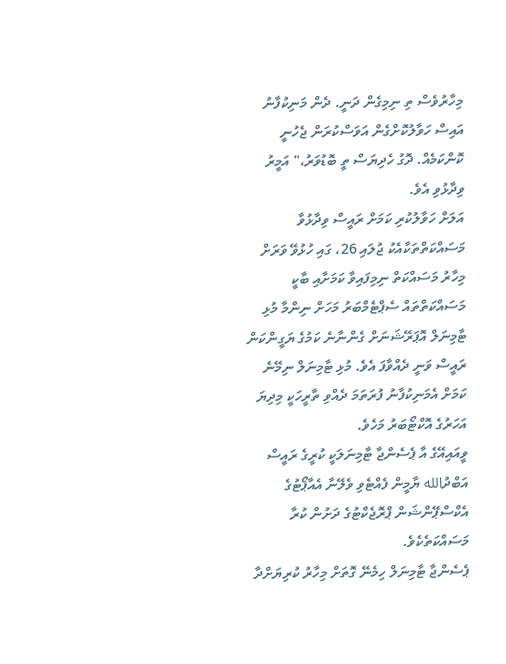މިހާރުވެސް ތި ނިމިގެން ދަނީ. ދެން މަނިކުފާނު އައިސް ހަވާލުކޮށްގެން އަވަސްކުރަން ޖެހުނީ ކޮންކަމެއް. ދޮގު ހެދިޔަސް ތީ ބޮޑުވަރު،" އަމީރު ވިދާޅުވި އެވެ.
އަލަށް ހަވާލުކުރި ކަމަށް ރައީސް ވިދާޅުވާ މަސައްކަތްތަކާއެކު ޖުލައި 26، ގައި ހުޅުވޭ ވަރަށް މިހާރު މަސައްކަތް ނިމިފައިވާ ކަމަށާއި ބާކީ މަސައްކަތްތައް ސެޕްޓެމްބަރު މަހަށް ނިންމާ މުޅި ޓާމިނަލް އޮޕަރޭޝަނަށް ގެންނާނެ ކަމުގެ ޔަގީންކަން ރައީސް ވަނީ ދެއްވާފަ އެވެ. މުޅި ޓާމިނަލް ނިމޭނެ ކަމަށް އެމަނިކުފާނު ފުރަތަމަ ދެއްވި ތާރީހަކީ މިދިޔަ އަހަރުގެ އޮކްޓޯބަރު މަހެވެ.
ވީއައިއޭގެ އާ ޕެސެންޖާ ޓާމިނަލަކީ ކުރީގެ ރައީސް އަބްދުالله ޔާމީން ފެއްޓެވި ވެލޭނާ އެއާޕޯޓުގެ އެކްސްޕޭންޝަން ޕްރޮޖެކްޓުގެ ދަށުން ކުރާ މަސައްކަތެކެވެ.
ޕެސެންޖާ ޓާމިނަލް ހިމެނޭ ގޮތަށް މިހާރު ކުރިޔަށްދާ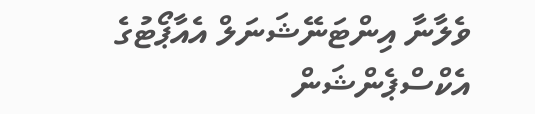ވެލާނާ އިންޓަނޭޝަނަލް އެއާޕޯޓުގެ އެކްސްޕެންޝަން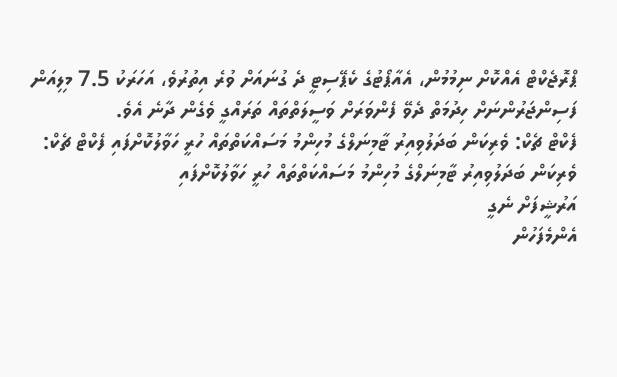ޕްރޮޖެކްޓް އެއްކޮށް ނިމުމުން، އެއާޕޯޓުގެ ކެޕޭސިޓީ ދެ ގުނައަށް ވުރެ އިތުރުވެ، އަހަރަކު 7.5 މިލިއަން ފަސިންޖަރުންނަށް ހިދުމަތް ދެވޭ ފެންވަރަށް ވަސީލަތްތައް ތަރައްގީ ވެގެން ދާނެ އެވެ.
ފެކްޓް ޗެކް: ވެރިކަން ބަދަލުވިއިރު ޓާމިނަލްގެ މުހިންމު މަސައްކަތްތައް ހުރީ ހަވާލުކޮށްފައި ފެކްޓް ޗެކް: ވެރިކަން ބަދަލުވިއިރު ޓާމިނަލްގެ މުހިންމު މަސައްކަތްތައް ހުރީ ހަވާލުކޮށްފައި
އަރުޝީފަށް ނެގީ
އެންމެފަހުން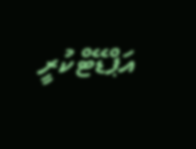އަޕްޑޭޓްކުރީ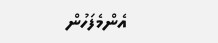އެންމެފަހުން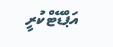އަޕްޑޭޓްކުރީ